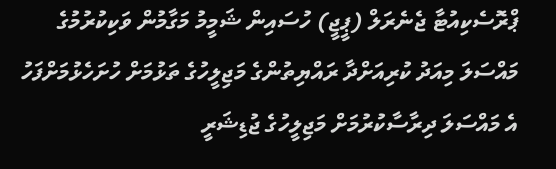ޕްރޮސެކިއުޓާ ޖެނެރަލް (ޕީޖީ) ހުސައިން ޝަމީމު މަގާމުން ވަކިކުރުމުގެ މައްސަލަ މިއަދު ކުރިއަށްދާ ރައްޔިތުންގެ މަޖިލީހުގެ ތަޅުމަށް ހުށަހެޅުމަށްފަހު އެ މައްސަލަ ދިރާސާކުރުމަށް މަޖިލީހުގެ ޖުޑިޝަރީ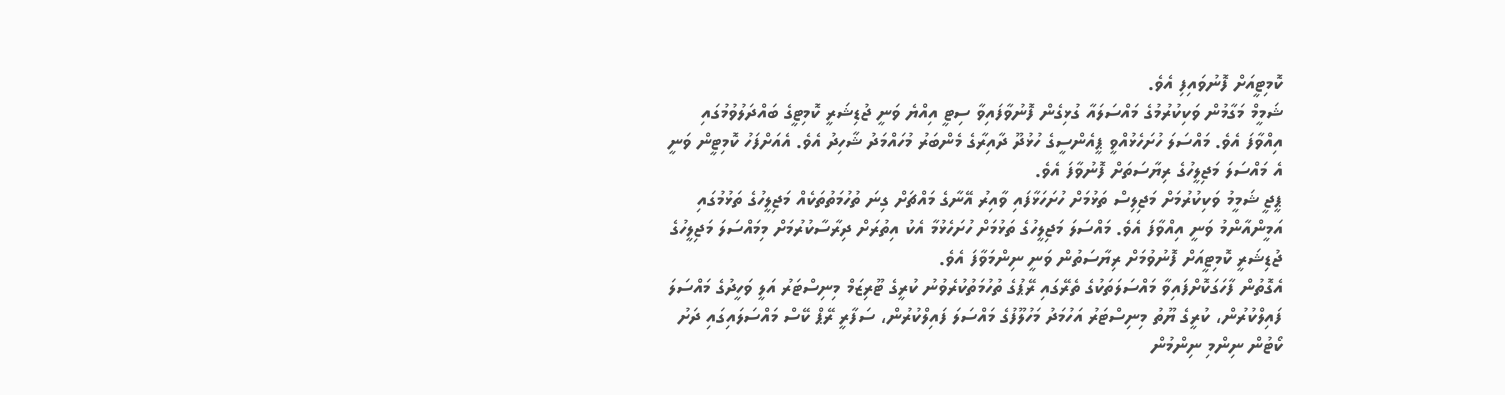ކޮމިޓީއަށް ފޮނުވައިފި އެވެ.
ޝަމީމް މަގާމުން ވަކިކުރުމުގެ މައްސަލައާ ގުޅިގެން ފޮނުވާފައިވާ ސިޓީ އިއްޔެ ވަނީ ޖުޑިޝަރީ ކޮމިޓީގެ ބައްދަލުވުމުގައި އިއްވާފަ އެވެ. މައްސަލަ ހުށަހެޅުއްވީ ޕީއެންސީގެ ހުޅުދޫ ދާއިރާގެ މެންބަރު މުހައްމަދު ޝާހިދު އެވެ. އެއަށްފަހު ކޮމިޓީން ވަނީ އެ މައްސަލަ މަޖިލީހުގެ ރިޔާސަތަށް ފޮނުވާފަ އެވެ.
ޕީޖީ ޝަމީމު ވަކިކުރުމަށް މަޖިލިސް ތަޅުމަށް ހުށަހަޅާފައި ވާއިރު އޭނާގެ މައްޗަށް ގިނަ ތުހުމަތުތަކެއް މަޖިލީހުގެ ތަޅުމުގައި އަމީންއާންމު ވަނީ އިއްވާފަ އެވެ. މައްސަލަ މަޖިލީހުގެ ތަޅުމަށް ހުށަހެޅުމާ އެކު އިތުރަށް ދިރާސާކުރުމަށް މިމައްސަލަ މަޖިލީހުގެ ޖުޑިޝަރީ ކޮމިޓީއަށް ފޮނުވުމަށް ރިޔާސަތުން ވަނީ ނިންމަވާފަ އެވެ.
އެގޮތުން ފާހަގަކޮށްފައިވާ މައްސަލަތަކުގެ ތެރޭގައި ރޭޕުގެ ތުހުމަތުކުރެވުނު ކުރީގެ ޓޫރިޒަމް މިނިސްޓަރު އަލީ ވަހީދުގެ މައްސަލަ ފައިލްކުރުން، ކުރީގެ ޔޫތު މިނިސްޓަރު އަހުމަދު މަހުލޫފުގެ މައްސަލަ ފައިލްކުރުން، ސަފާރީ ރޭޕް ކޭސް މައްސަލައިގައި ދަށު ކޯޓުން ނިންމި ނިންމުން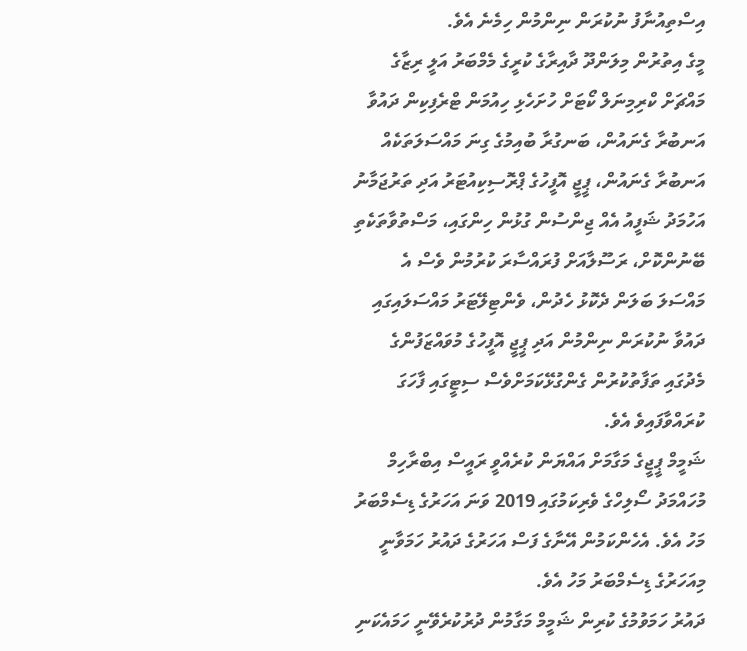އިސްތިއުނާފު ނުކުރަން ނިންމުން ހިމެނެ އެވެ.
މީގެ އިތުރުން މިލަންދޫ ދާއިރާގެ ކުރީގެ މެމްބަރު އަލީ ރިޒާގެ މައްޗަށް ކްރިމިނަލް ކޯޓަށް ހުށަހެޅި ހިއުމަން ޓްރެފިކިން ދައުވާ އަނބުރާ ގެނައުން، ބަނގުރާ ބުއިމުގެ ގިނަ މައްސަލަތަކެއް އަނބުރާ ގެނައުން، ޕީޖީ އޮފީހުގެ ޕްރޮސިކިއުޓަރު އަދި ތަރުޖަމާނު އަހުމަދު ޝަފީއު އެއް ޖިންސުން ގުޅުން ހިންގައި، މަސްތުވާތަކެތި ބޭނުންކޮށް، ރަސޫލާއަށް ފުރައްސާރަ ކުރުމުން ވެސް އެ މައްސަލަ ބަލަން ދެކޮޅު ހެދުން، ވެންޓިލޭޓަރު މައްސަލައިގައި ދައުވާ ނުކުރަން ނިންމުން އަދި ޕީޖީ އޮފީހުގެ މުވައްޒަފުންގެ މެދުގައި ތަފާތުކުރުން ގެންގުޅޭކަމަށްވެސް ސިޓީގައި ފާހަގަ ކުރައްވާފައިވެ އެވެ.
ޝަމީމް ޕީޖީގެ މަގާމަށް އައްޔަން ކުރެއްވީ ރައީސް އިބްރާހިމް މުހައްމަދު ސޯލިހްގެ ވެރިކަމުގައި 2019 ވަނަ އަހަރުގެ ޑިސެމްބަރު މަހު އެވެ. އެހެންކަމުން އޭނާގެ ފަސް އަހަރުގެ ދައުރު ހަމަވާނީ މިއަހަރުގެ ޑިސެމްބަރު މަހު އެވެ.
ދައުރު ހަމަވުމުގެ ކުރިން ޝަމީމް މަގާމުން ދުރުކުރެވޭނީ ހަމައެކަނި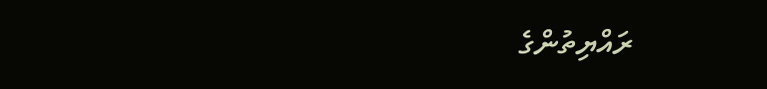ރައްޔިތުންގެ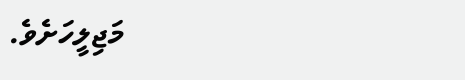މަޖިލީހަށެވެ.